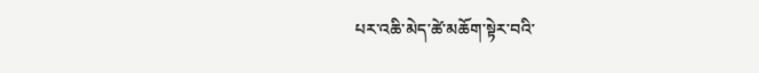པར་འཆི་མེད་ཚེ་མཆོག་སྟེར་བའི་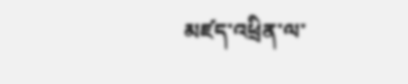མཛད་འཕྲིན་ལ་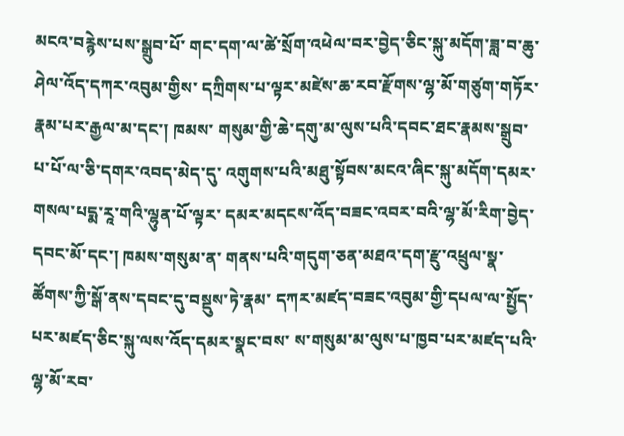མངའ་བརྙེས་པས་སྒྲུབ་པོ་ གང་དག་ལ་ཚེ་སྲོག་འཕེལ་བར་བྱེད་ཅིང་སྐུ་མདོག་ཟླ་བ་ཆུ་ཤེལ་འོད་དཀར་འབུམ་གྱིས་ དཀྲིགས་པ་ལྟར་མཛེས་ཆ་རབ་རྫོགས་ལྷ་མོ་གཙུག་གཏོར་རྣམ་པར་རྒྱལ་མ་དང་། ཁམས་ གསུམ་གྱི་ཆེ་དགུ་མ་ལུས་པའི་དབང་ཐང་རྣམས་སྒྲུབ་པ་པོ་ལ་ཅི་དགར་འབད་མེད་དུ་ འགུགས་པའི་མཐུ་སྟོབས་མངའ་ཞིང་སྐུ་མདོག་དམར་གསལ་པདྨ་རཱ་གའི་ལྷུན་པོ་ལྟར་ དམར་མདངས་འོད་བཟང་འབར་བའི་ལྷ་མོ་རིག་བྱེད་དབང་མོ་དང་། ཁམས་གསུམ་ན་ གནས་པའི་གདུག་ཅན་མཐའ་དག་རྫུ་འཕྲུལ་སྣ་ཚོགས་ཀྱི་སྒོ་ནས་དབང་དུ་བསྡུས་ཏེ་རྣམ་ དཀར་མཛད་བཟང་འབུམ་གྱི་དཔལ་ལ་སྤྱོད་པར་མཛད་ཅིང་སྐུ་ལས་འོད་དམར་སྣང་བས་ ས་གསུམ་མ་ལུས་པ་ཁྱབ་པར་མཛད་པའི་ལྷ་མོ་རབ་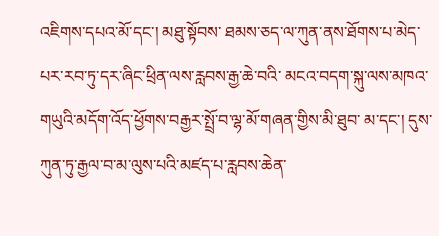འཇིགས་དཔའ་མོ་དང་། མཐུ་སྟོབས་ ཐམས་ཅད་ལ་ཀུན་ནས་ཐོགས་པ་མེད་པར་རབ་ཏུ་དར་ཞིང་ཕྲིན་ལས་རླབས་རྒྱ་ཆེ་བའི་ མངའ་བདག་སྐུ་ལས་མཁའ་གཡུའི་མདོག་འོད་ཕྱོགས་བརྒྱར་སྤྲོ་བ་ལྷ་མོ་གཞན་གྱིས་མི་ཐུབ་ མ་དང་། དུས་ཀུན་ཏུ་རྒྱལ་བ་མ་ལུས་པའི་མཛད་པ་རླབས་ཆེན་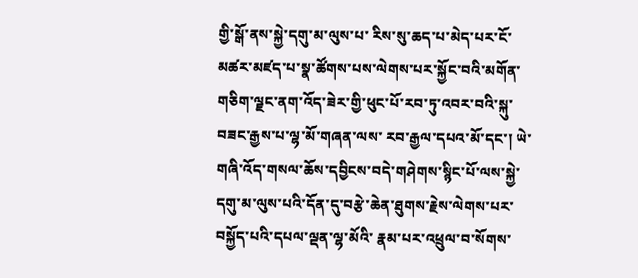གྱི་སྒོ་ནས་སྐྱེ་དགུ་མ་ལུས་པ་ རིས་སུ་ཆད་པ་མེད་པར་ངོ་མཚར་མཛད་པ་སྣ་ཚོགས་པས་ལེགས་པར་སྐྱོང་བའི་མགོན་ གཅིག་ལྗང་ནག་འོད་ཟེར་གྱི་ཕུང་པོ་རབ་ཏུ་འབར་བའི་སྐུ་བཟང་རྒྱས་པ་ལྷ་མོ་གཞན་ལས་ རབ་རྒྱལ་དཔའ་མོ་དང་། ཡེ་གཞི་འོད་གསལ་ཆོས་དབྱིངས་བདེ་གཤེགས་སྙིང་པོ་ལས་སྐྱེ་ དགུ་མ་ལུས་པའི་དོན་དུ་བརྩེ་ཆེན་ཐུགས་རྗེས་ལེགས་པར་བསྐྱོད་པའི་དཔལ་ལྡན་ལྷ་མོའི་ རྣམ་པར་འཕྲུལ་བ་སོགས་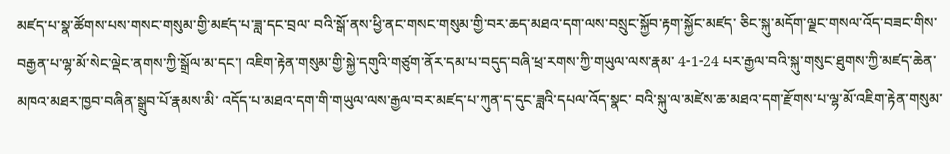མཛད་པ་སྣ་ཚོགས་པས་གསང་གསུམ་གྱི་མཛད་པ་ཟླ་དང་བྲལ་ བའི་སྒོ་ནས་ཕྱི་ནང་གསང་གསུམ་གྱི་བར་ཆད་མཐའ་དག་ལས་བསྲུང་སྐྱོབ་རྟག་སྐྱོང་མཛད་ ཅིང་སྐུ་མདོག་ལྗང་གསལ་འོད་བཟང་གིས་བརྒྱན་པ་ལྷ་མོ་སེང་ལྡེང་ནགས་ཀྱི་སྒྲོལ་མ་དང་། འཇིག་རྟེན་གསུམ་གྱི་སྐྱེ་དགུའི་གཙུག་ནོར་དམ་པ་བདུད་བཞི་ཕྲ་རགས་ཀྱི་གཡུལ་ལས་རྣམ་ 4-1-24 པར་རྒྱལ་བའི་སྐུ་གསུང་ཐུགས་ཀྱི་མཛད་ཆེན་མཁའ་མཐར་ཁྱབ་བཞིན་སྒྲུབ་པོ་རྣམས་མི་ འདོད་པ་མཐའ་དག་གི་གཡུལ་ལས་རྒྱལ་བར་མཛད་པ་ཀུན་ད་དུང་ཟླའི་དཔལ་འོད་སྣང་ བའི་སྐུ་ལ་མཛེས་ཆ་མཐའ་དག་རྫོགས་པ་ལྷ་མོ་འཇིག་རྟེན་གསུམ་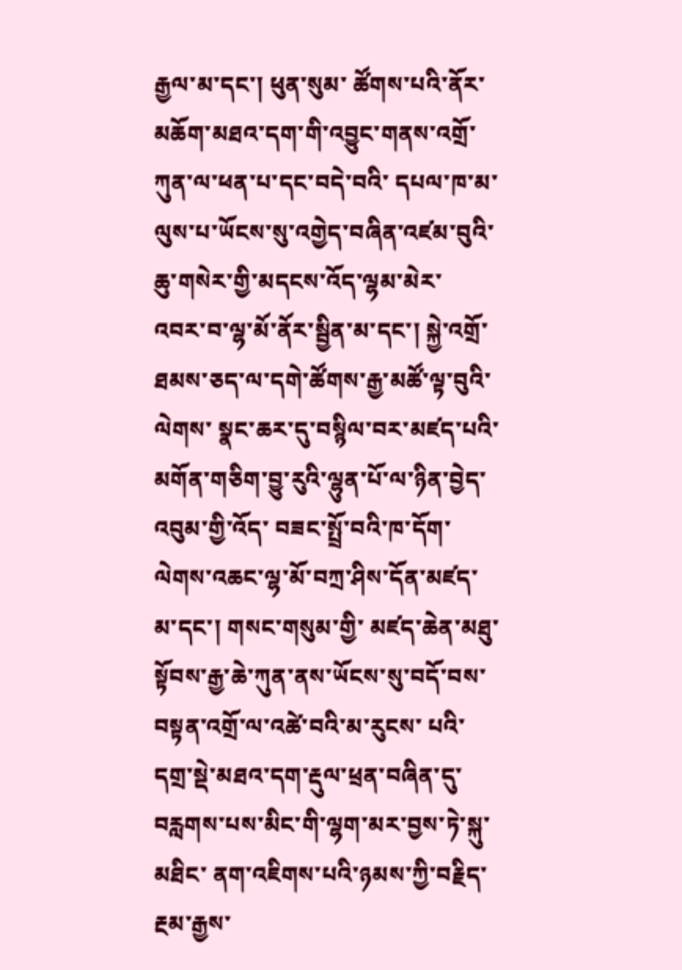རྒྱལ་མ་དང་། ཕུན་སུམ་ ཚོགས་པའི་ནོར་མཆོག་མཐའ་དག་གི་འབྱུང་གནས་འགྲོ་ཀུན་ལ་ཕན་པ་དང་བདེ་བའི་ དཔལ་ཁ་མ་ལུས་པ་ཡོངས་སུ་འགྱེད་བཞིན་འཛམ་བུའི་ཆུ་གསེར་གྱི་མདངས་འོད་ལྷམ་མེར་ འབར་བ་ལྷ་མོ་ནོར་སྦྱིན་མ་དང་། སྐྱེ་འགྲོ་ཐམས་ཅད་ལ་དགེ་ཚོགས་རྒྱ་མཚོ་ལྟ་བུའི་ལེགས་ སྣང་ཆར་དུ་བསྙིལ་བར་མཛད་པའི་མགོན་གཅིག་བྱུ་རུའི་ལྷུན་པོ་ལ་ཉིན་བྱེད་འབུམ་གྱི་འོད་ བཟང་སྤྲོ་བའི་ཁ་དོག་ལེགས་འཆང་ལྷ་མོ་བཀྲ་ཤིས་དོན་མཛད་མ་དང་། གསང་གསུམ་གྱི་ མཛད་ཆེན་མཐུ་སྟོབས་རྒྱ་ཆེ་ཀུན་ནས་ཡོངས་སུ་བདོ་བས་བསྟན་འགྲོ་ལ་འཚེ་བའི་མ་རུངས་ པའི་དགྲ་སྡེ་མཐའ་དག་རྡུལ་ཕྲན་བཞིན་དུ་བརླགས་པས་མིང་གི་ལྷག་མར་བྱས་ཏེ་སྐུ་མཐིང་ ནག་འཇིགས་པའི་ཉམས་ཀྱི་བརྗིད་རྔམ་རྒྱས་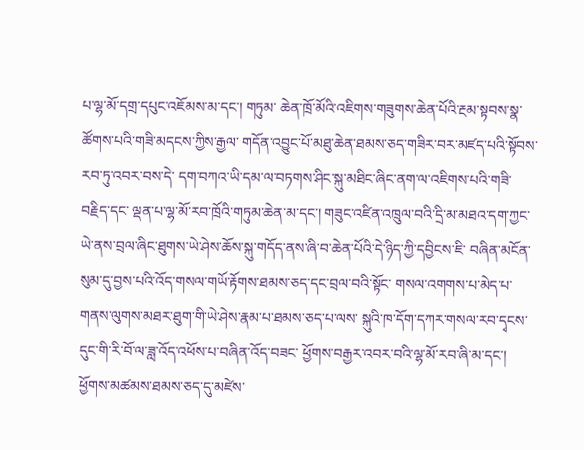པ་ལྷ་མོ་དགྲ་དཔུང་འཇོམས་མ་དང་། གཏུམ་ ཆེན་ཁྲོ་མོའི་འཇིགས་གཟུགས་ཆེན་པོའི་རྔམ་སྟབས་སྣ་ཚོགས་པའི་གཟི་མདངས་ཀྱིས་རྒྱལ་ གདོན་འབྱུང་པོ་མཐུ་ཆེན་ཐམས་ཅད་གཟིར་བར་མཛད་པའི་སྟོབས་རབ་ཏུ་འབར་བས་དེ་ དག་བཀའ་ཡི་དམ་ལ་བཏགས་ཤིང་སྐུ་མཐིང་ཞིང་ནག་ལ་འཇིགས་པའི་གཟི་བརྗིད་དང་ ལྡན་པ་ལྷ་མོ་རབ་ཁྲོའི་གཏུམ་ཆེན་མ་དང་། གཟུང་འཛིན་འཁྲུལ་བའི་དྲི་མ་མཐའ་དག་ཀྱང་ ཡེ་ནས་བྲལ་ཞིང་ཐུགས་ཡེ་ཤེས་ཆོས་སྐུ་གདོད་ནས་ཞི་བ་ཆེན་པོའི་དེ་ཉིད་ཀྱི་དབྱིངས་ཇི་ བཞིན་མངོན་སུམ་དུ་བྱས་པའི་འོད་གསལ་གཡོ་རྟོགས་ཐམས་ཅད་དང་བྲལ་བའི་སྟོང་ གསལ་འགགས་པ་མེད་པ་གནས་ལུགས་མཐར་ཐུག་གི་ཡེ་ཤེས་རྣམ་པ་ཐམས་ཅད་པ་ལས་ སྐུའི་ཁ་དོག་དཀར་གསལ་རབ་དྭངས་དུང་གི་རི་བོ་ལ་ཟླ་འོད་འཕོས་པ་བཞིན་འོད་བཟང་ ཕྱོགས་བརྒྱར་འབར་བའི་ལྷ་མོ་རབ་ཞི་མ་དང་། ཕྱོགས་མཚམས་ཐམས་ཅད་དུ་མཛེས་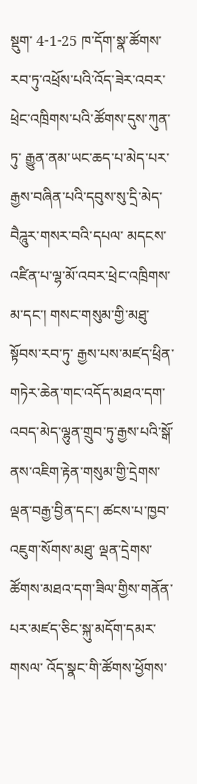སྡུག་ 4-1-25 ཁ་དོག་སྣ་ཚོགས་རབ་ཏུ་འཕྲོས་པའི་འོད་ཟེར་འབར་ཕྲེང་འཁྲིགས་པའི་ཚོགས་དུས་ཀུན་ཏུ་ རྒྱུན་ནམ་ཡང་ཆད་པ་མེད་པར་རྒྱས་བཞིན་པའི་དབུས་སུ་དྲི་མེད་བཻཌཱུར་གསར་བའི་དཔལ་ མདངས་འཛིན་པ་ལྷ་མོ་འབར་ཕྲེང་འཁྲིགས་མ་དང་། གསང་གསུམ་གྱི་མཐུ་སྟོབས་རབ་ཏུ་ རྒྱས་པས་མཛད་ཕྲིན་གཏེར་ཆེན་གང་འདོད་མཐའ་དག་འབད་མེད་ལྷུན་གྲུབ་ཏུ་རྒྱས་པའི་སྒོ་ ནས་འཇིག་རྟེན་གསུམ་གྱི་དྲེགས་ལྡན་བརྒྱ་བྱིན་དང་། ཚངས་པ་ཁྱབ་འཇུག་སོགས་མཐུ་ ལྡན་དྲེགས་ཚོགས་མཐའ་དག་ཟིལ་གྱིས་གནོན་པར་མཛད་ཅིང་སྐུ་མདོག་དམར་གསལ་ འོད་སྣང་གི་ཚོགས་ཕྱོགས་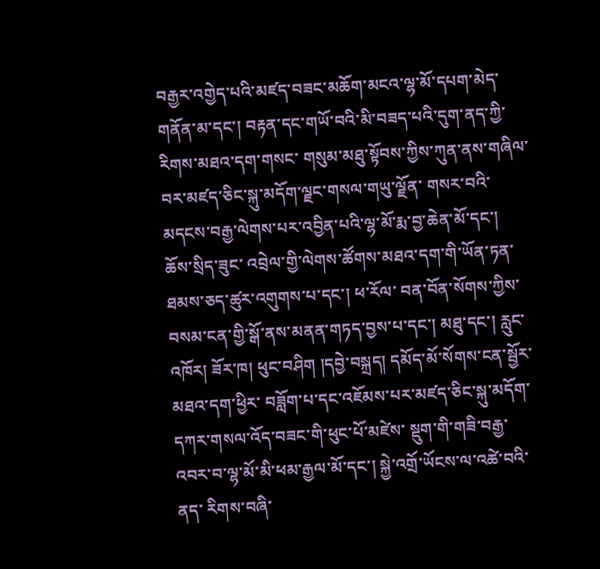བརྒྱར་འགྱེད་པའི་མཛད་བཟང་མཆོག་མངའ་ལྷ་མོ་དཔག་མེད་ གནོན་མ་དང་། བརྟན་དང་གཡོ་བའི་མི་བཟད་པའི་དུག་ནད་ཀྱི་རིགས་མཐའ་དག་གསང་ གསུམ་མཐུ་སྟོབས་ཀྱིས་ཀུན་ནས་གཞིལ་བར་མཛད་ཅིང་སྐུ་མདོག་ལྗང་གསལ་གཡུ་ལྗོན་ གསར་བའི་མདངས་བརྒྱ་ལེགས་པར་འབྱིན་པའི་ལྷ་མོ་རྨ་བྱ་ཆེན་མོ་དང་། ཆོས་སྲིད་ཟུང་ འབྲེལ་གྱི་ལེགས་ཚོགས་མཐའ་དག་གི་ཡོན་ཏན་ཐམས་ཅད་ཚུར་འགུགས་པ་དང་། ཕ་རོལ་ བན་བོན་སོགས་ཀྱིས་བསམ་ངན་གྱི་སྒོ་ནས་མནན་གཏད་བྱས་པ་དང་། མཐུ་དང་། རླུང་ འཁོར། ཟོར་ཁ། ཕུང་བཤིག །དབྱེ་བསྐྲད། དམོད་མོ་སོགས་ངན་སྦྱོར་མཐའ་དག་ཕྱིར་ བཟློག་པ་དང་འཇོམས་པར་མཛད་ཅིང་སྐུ་མདོག་དཀར་གསལ་འོད་བཟང་གི་ཕུང་པོ་མཛེས་ སྡུག་གི་གཟི་བརྒྱ་འབར་བ་ལྷ་མོ་མི་ཕམ་རྒྱལ་མོ་དང་། སྐྱེ་འགྲོ་ཡོངས་ལ་འཚེ་བའི་ནད་ རིགས་བཞི་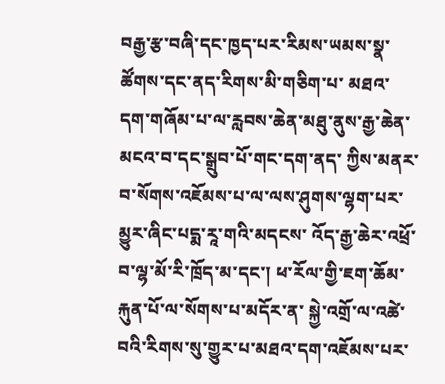བརྒྱ་རྩ་བཞི་དང་ཁྱད་པར་རིམས་ཡམས་སྣ་ཚོགས་དང་ནད་རིགས་མི་གཅིག་པ་ མཐའ་དག་གཞོམ་པ་ལ་རླབས་ཆེན་མཐུ་ནུས་རྒྱ་ཆེན་མངའ་བ་དང་སྒྲུབ་པོ་གང་དག་ནད་ ཀྱིས་མནར་བ་སོགས་འཇོམས་པ་ལ་ལས་ཤུགས་ལྷག་པར་མྱུར་ཞིང་པདྨ་རཱ་གའི་མདངས་ འོད་རྒྱ་ཆེར་འཕྲོ་བ་ལྷ་མོ་རི་ཁྲོད་མ་དང་། ཕ་རོལ་གྱི་ཇག་ཆོམ་རྐུན་པོ་ལ་སོགས་པ་མདོར་ན་ སྐྱེ་འགྲོ་ལ་འཚེ་བའི་རིགས་སུ་གྱུར་པ་མཐའ་དག་འཇོམས་པར་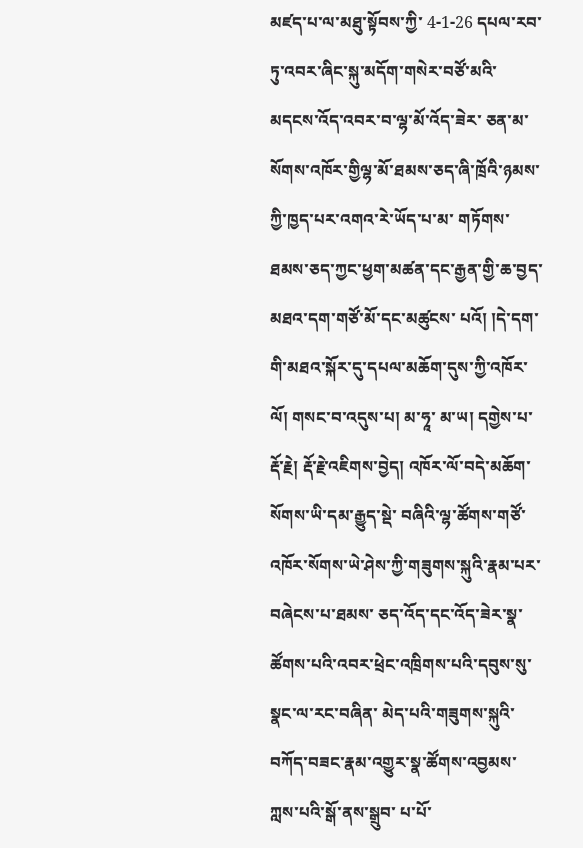མཛད་པ་ལ་མཐུ་སྟོབས་ཀྱི་ 4-1-26 དཔལ་རབ་ཏུ་འབར་ཞིང་སྐུ་མདོག་གསེར་བཙོ་མའི་མདངས་འོད་འབར་བ་ལྷ་མོ་འོད་ཟེར་ ཅན་མ་སོགས་འཁོར་གྱིལྷ་མོ་ཐམས་ཅད་ཞི་ཁྲོའི་ཉམས་ཀྱི་ཁྱད་པར་འགའ་རེ་ཡོད་པ་མ་ གཏོགས་ཐམས་ཅད་ཀྱང་ཕྱག་མཚན་དང་རྒྱན་གྱི་ཆ་བྱད་མཐའ་དག་གཙོ་མོ་དང་མཚུངས་ པའོ། །དེ་དག་གི་མཐའ་སྐོར་དུ་དཔལ་མཆོག་དུས་ཀྱི་འཁོར་ལོ། གསང་བ་འདུས་པ། མ་ཧཱ་ མ་ཡ། དགྱེས་པ་རྡོ་རྗེ། རྡོ་རྗེ་འཇིགས་བྱེད། འཁོར་ལོ་བདེ་མཆོག་སོགས་ཡི་དམ་རྒྱུད་སྡེ་ བཞིའི་ལྷ་ཚོགས་གཙོ་འཁོར་སོགས་ཡེ་ཤེས་ཀྱི་གཟུགས་སྐུའི་རྣམ་པར་བཞེངས་པ་ཐམས་ ཅད་འོད་དང་འོད་ཟེར་སྣ་ཚོགས་པའི་འབར་ཕྲེང་འཁྲིགས་པའི་དབུས་སུ་སྣང་ལ་རང་བཞིན་ མེད་པའི་གཟུགས་སྐུའི་བཀོད་བཟང་རྣམ་འགྱུར་སྣ་ཚོགས་འབྱམས་ཀླས་པའི་སྒོ་ནས་སྒྲུབ་ པ་པོ་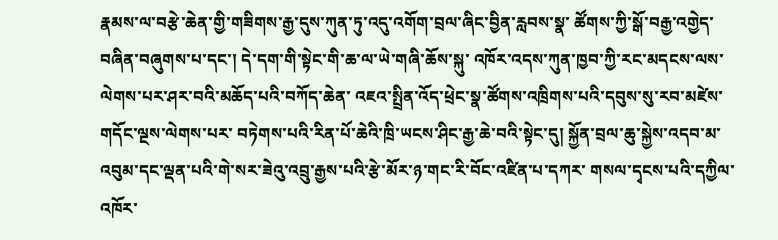རྣམས་ལ་བརྩེ་ཆེན་གྱི་གཟིགས་རྒྱ་དུས་ཀུན་ཏུ་འདུ་འགོག་བྲལ་ཞིང་བྱིན་རླབས་སྣ་ ཚོགས་ཀྱི་སྒོ་བརྒྱ་འགྱེད་བཞིན་བཞུགས་པ་དང་། དེ་དག་གི་སྟེང་གི་ཆ་ལ་ཡེ་གཞི་ཆོས་སྐུ་ འཁོར་འདས་ཀུན་ཁྱབ་ཀྱི་རང་མདངས་ལས་ལེགས་པར་ཤར་བའི་མཆོད་པའི་བཀོད་ཆེན་ འཇའ་སྤྲིན་འོད་ཕྲེང་སྣ་ཚོགས་འཁྲིགས་པའི་དབུས་སུ་རབ་མཛེས་གདོང་ལྔས་ལེགས་པར་ བཏེགས་པའི་རིན་པོ་ཆེའི་ཁྲི་ཡངས་ཤིང་རྒྱ་ཆེ་བའི་སྟེང་དུ། སྐྱོན་བྲལ་ཆུ་སྐྱེས་འདབ་མ་ འབུམ་དང་ལྡན་པའི་གེ་སར་ཟེའུ་འབྲུ་རྒྱས་པའི་རྩེ་མོར་ཉ་གང་རི་བོང་འཛིན་པ་དཀར་ གསལ་དྭངས་པའི་དཀྱིལ་འཁོར་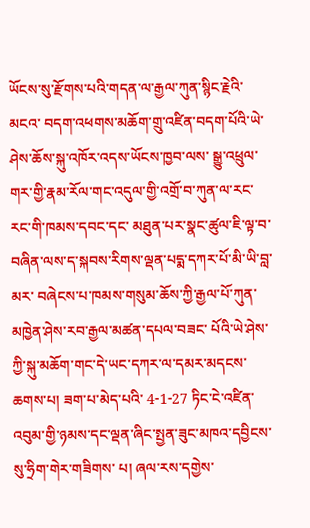ཡོངས་སུ་རྫོགས་པའི་གདན་ལ་རྒྱལ་ཀུན་སྙིང་རྗེའི་མངའ་ བདག་འཕགས་མཆོག་གྲུ་འཛིན་བདག་པོའི་ཡེ་ཤེས་ཆོས་སྐུ་འཁོར་འདས་ཡོངས་ཁྱབ་ལས་ སྒྱུ་འཕྲུལ་གར་གྱི་རྣམ་རོལ་གང་འདུལ་གྱི་འགྲོ་བ་ཀུན་ལ་རང་རང་གི་ཁམས་དབང་དང་ མཐུན་པར་སྣང་ཚུལ་ཇི་ལྟ་བ་བཞིན་ལས་ད་སྐབས་རིགས་ལྡན་པདྨ་དཀར་པོ་མི་ཡི་བླ་མར་ བཞེངས་པ་ཁམས་གསུམ་ཆོས་ཀྱི་རྒྱལ་པོ་ཀུན་མཁྱེན་ཤེས་རབ་རྒྱལ་མཚན་དཔལ་བཟང་ པོའི་ཡེ་ཤེས་ཀྱི་སྐུ་མཆོག་གང་དེ་ཡང་དཀར་ལ་དམར་མདངས་ཆགས་པ། ཟག་པ་མེད་པའི་ 4-1-27 ཏིང་ངེ་འཛིན་འབུམ་གྱི་ཉམས་དང་ལྡན་ཞིང་སྤྱན་ཟུང་མཁའ་དབྱིངས་སུ་ཧྲིག་གེར་གཟིགས་ པ། ཞལ་རས་དགྱེས་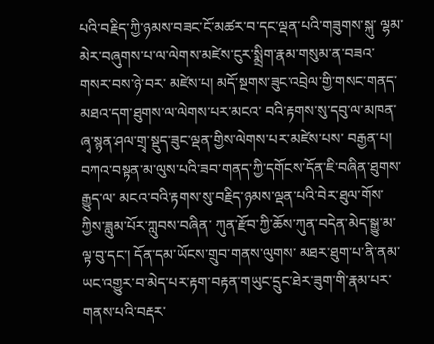པའི་བརྗིད་ཀྱི་ཉམས་བཟང་ངོ་མཚར་བ་དང་ལྡན་པའི་གཟུགས་སྐུ་ ལྷམ་མེར་བཞུགས་པ་ལ་ལེགས་མཛེས་ངུར་སྨྲིག་རྣམ་གསུམ་ན་བཟའ་གསར་བས་ཉེ་བར་ མཛེས་པ། མདོ་སྔགས་ཟུང་འབྲེལ་གྱི་གསང་གནད་མཐའ་དག་ཐུགས་ལ་ལེགས་པར་མངའ་ བའི་རྟགས་སུ་དབུ་ལ་མཁན་ཞྭ་སྙན་ཤལ་གྲྭ་སྡུད་ཟུང་ལྡན་གྱིས་ལེགས་པར་མཛེས་པས་ བརྒྱན་པ། བཀའ་བསྟན་མ་ལུས་པའི་ཟབ་གནད་ཀྱི་དགོངས་དོན་ཇི་བཞིན་ཐུགས་རྒྱུད་ལ་ མངའ་བའི་རྟགས་སུ་བརྗིད་ཉམས་ལྡན་པའི་བེར་ཐུལ་གོས་ཀྱིས་ཟླུམ་པོར་ཀླུབས་བཞིན་ ཀུན་རྫོབ་ཀྱི་ཆོས་ཀུན་བདེན་མེད་སྒྱུ་མ་ལྟ་བུ་དང་། དོན་དམ་ཡོངས་གྲུབ་གནས་ལུགས་ མཐར་ཐུག་པ་ནི་ནམ་ཡང་འགྱུར་བ་མེད་པར་རྟག་བརྟན་གཡུང་དྲུང་ཐེར་ཟུག་གི་རྣམ་པར་ གནས་པའི་བརྡར་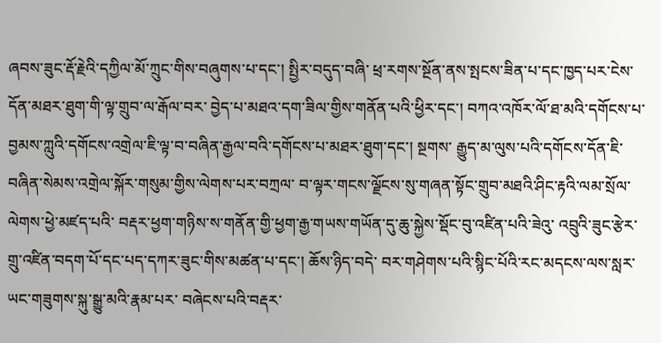ཞབས་ཟུང་རྡོ་རྗེའི་དཀྱིལ་མོ་ཀྲུང་གིས་བཞུགས་པ་དང་། སྤྱིར་བདུད་བཞི་ ཕྲ་རགས་སྔོན་ནས་སྤངས་ཟིན་པ་དང་ཁྱད་པར་ངེས་དོན་མཐར་ཐུག་གི་ལྟ་གྲུབ་ལ་རྒོལ་བར་ བྱེད་པ་མཐའ་དག་ཟིལ་གྱིས་གནོན་པའི་ཕྱིར་དང་། བཀའ་འཁོར་ལོ་ཐ་མའི་དགོངས་པ་ བྱམས་ཀླུའི་དགོངས་འགྲེལ་ཇི་ལྟ་བ་བཞིན་རྒྱལ་བའི་དགོངས་པ་མཐར་ཐུག་དང་། སྔགས་ རྒྱུད་མ་ལུས་པའི་དགོངས་དོན་ཇི་བཞིན་སེམས་འགྲེལ་སྐོར་གསུམ་གྱིས་ལེགས་པར་བཀྲལ་ བ་ལྟར་གངས་ལྗོངས་སུ་གཞན་སྟོང་གྲུབ་མཐའི་ཤིང་རྟའི་ལམ་སྲོལ་ལེགས་ཕྱེ་མཛད་པའི་ བརྡར་ཕྱག་གཉིས་ས་གནོན་གྱི་ཕྱག་རྒྱ་གཡས་གཡོན་དུ་ཆུ་སྐྱེས་སྡོང་བུ་འཛིན་པའི་ཟེའུ་ འབྲུའི་ཟུང་རྩེར་གྲུ་འཛིན་བདག་པོ་དང་པད་དཀར་ཟུང་གིས་མཚན་པ་དང་། ཆོས་ཉིད་བདེ་ བར་གཤེགས་པའི་སྙིང་པོའི་རང་མདངས་ལས་སླར་ཡང་གཟུགས་སྐུ་སྒྱུ་མའི་རྣམ་པར་ བཞེངས་པའི་བརྡར་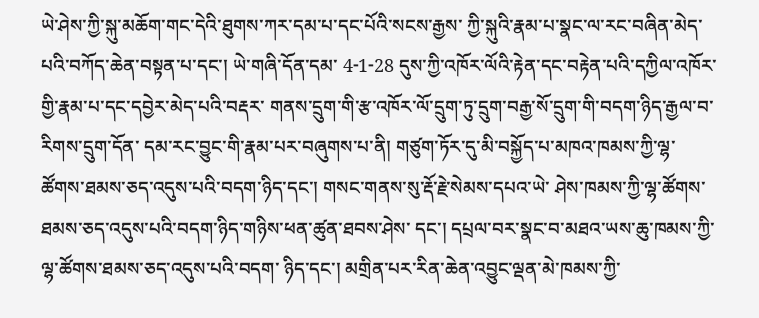ཡེ་ཤེས་ཀྱི་སྐུ་མཆོག་གང་དེའི་ཐུགས་ཀར་དམ་པ་དང་པོའི་སངས་རྒྱས་ ཀྱི་སྐུའི་རྣམ་པ་སྣང་ལ་རང་བཞིན་མེད་པའི་བཀོད་ཆེན་བསྟན་པ་དང་། ཡེ་གཞི་དོན་དམ་ 4-1-28 དུས་ཀྱི་འཁོར་ལོའི་རྟེན་དང་བརྟེན་པའི་དཀྱིལ་འཁོར་གྱི་རྣམ་པ་དང་དབྱེར་མེད་པའི་བརྡར་ གནས་དྲུག་གི་རྩ་འཁོར་ལོ་དྲུག་ཏུ་དྲུག་བརྒྱ་སོ་དྲུག་གི་བདག་ཉིད་རྒྱལ་བ་རིགས་དྲུག་དོན་ དམ་རང་བྱུང་གི་རྣམ་པར་བཞུགས་པ་ནི། གཙུག་ཏོར་དུ་མི་བསྐྱོད་པ་མཁའ་ཁམས་ཀྱི་ལྷ་ ཚོགས་ཐམས་ཅད་འདུས་པའི་བདག་ཉིད་དང་། གསང་གནས་སུ་རྡོ་རྗེ་སེམས་དཔའ་ཡེ་ ཤེས་ཁམས་ཀྱི་ལྷ་ཚོགས་ཐམས་ཅད་འདུས་པའི་བདག་ཉིད་གཉིས་ཕན་ཚུན་ཐབས་ཤེས་ དང་། དཔྲལ་བར་སྣང་བ་མཐའ་ཡས་ཆུ་ཁམས་ཀྱི་ལྷ་ཚོགས་ཐམས་ཅད་འདུས་པའི་བདག་ ཉིད་དང་། མགྲིན་པར་རིན་ཆེན་འབྱུང་ལྡན་མེ་ཁམས་ཀྱི་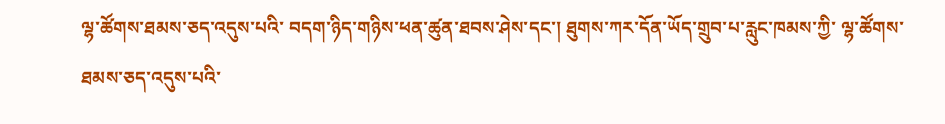ལྷ་ཚོགས་ཐམས་ཅད་འདུས་པའི་ བདག་ཉིད་གཉིས་ཕན་ཚུན་ཐབས་ཤེས་དང་། ཐུགས་ཀར་དོན་ཡོད་གྲུབ་པ་རླུང་ཁམས་ཀྱི་ ལྷ་ཚོགས་ཐམས་ཅད་འདུས་པའི་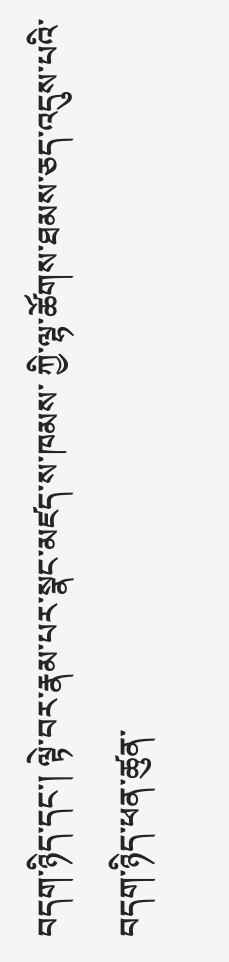བདག་ཉིད་དང་། ལྟེ་བར་རྣམ་པར་སྣང་མཛད་ས་ཁམས་ ཀྱི་ལྷ་ཚོགས་ཐམས་ཅད་འདུས་པའི་བདག་ཉིད་ཕན་ཚུན་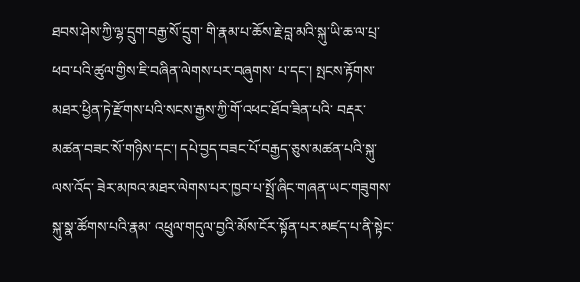ཐབས་ཤེས་ཀྱི་ལྷ་དྲུག་བརྒྱ་སོ་དྲུག་ གི་རྣམ་པ་ཆོས་རྗེ་བླ་མའི་སྐུ་ཡི་ཆ་ལ་པྲ་ཕབ་པའི་ཚུལ་གྱིས་ཇི་བཞིན་ལེགས་པར་བཞུགས་ པ་དང་། སྤངས་རྟོགས་མཐར་ཕྱིན་ཏེ་རྫོགས་པའི་སངས་རྒྱས་ཀྱི་གོ་འཕང་ཐོབ་ཟིན་པའི་ བརྡར་མཚན་བཟང་སོ་གཉིས་དང་། དཔེ་བྱད་བཟང་པོ་བརྒྱད་ཅུས་མཚན་པའི་སྐུ་ལས་འོད་ ཟེར་མཁའ་མཐར་ལེགས་པར་ཁྱབ་པ་སྤྲོ་ཞིང་གཞན་ཡང་གཟུགས་སྐུ་སྣ་ཚོགས་པའི་རྣམ་ འཕྲུལ་གདུལ་བྱའི་མོས་ངོར་སྟོན་པར་མཛད་པ་ནི་སྟེང་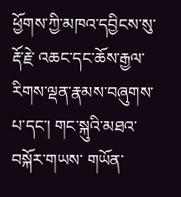ཕྱོགས་ཀྱི་མཁའ་དབྱིངས་སུ་རྡོ་རྗེ་ འཆང་དང་ཆོས་རྒྱལ་རིགས་ལྡན་རྣམས་བཞུགས་པ་དང་། གང་སྐུའི་མཐའ་བསྐོར་གཡས་ གཡོན་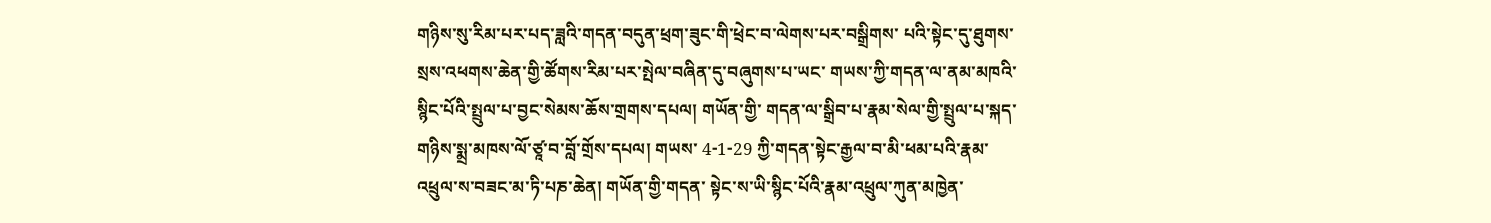གཉིས་སུ་རིམ་པར་པད་ཟླའི་གདན་བདུན་ཕྲག་ཟུང་གི་ཕྲེང་བ་ལེགས་པར་བསྒྲིགས་ པའི་སྟེང་དུ་ཐུགས་སྲས་འཕགས་ཆེན་གྱི་ཚོགས་རིམ་པར་སྤེལ་བཞིན་དུ་བཞུགས་པ་ཡང་ གཡས་ཀྱི་གདན་ལ་ནམ་མཁའི་སྙིང་པོའི་སྤྲུལ་པ་བྱང་སེམས་ཆོས་གྲགས་དཔལ། གཡོན་གྱི་ གདན་ལ་སྒྲིབ་པ་རྣམ་སེལ་གྱི་སྤྲུལ་པ་སྐད་གཉིས་སྨྲ་མཁས་ལོ་ཙཱ་བ་བློ་གྲོས་དཔལ། གཡས་ 4-1-29 ཀྱི་གདན་སྟེང་རྒྱལ་བ་མི་ཕམ་པའི་རྣམ་འཕྲུལ་ས་བཟང་མ་ཏི་པཎ་ཆེན། གཡོན་གྱི་གདན་ སྟེང་ས་ཡི་སྙིང་པོའི་རྣམ་འཕྲུལ་ཀུན་མཁྱེན་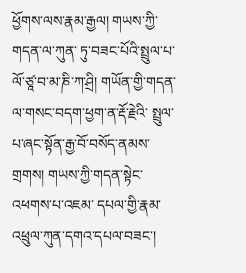ཕྱོགས་ལས་རྣམ་རྒྱལ། གཡས་ཀྱི་གདན་ལ་ཀུན་ ཏུ་བཟང་པོའི་སྤྲུལ་པ་ལོ་ཙཱ་བ་མ་ཎི་ཀ་ཤྲི། གཡོན་གྱི་གདན་ལ་གསང་བདག་ཕྱག་ན་རྡོ་རྗེའི་ སྤྲུལ་པ་ཞང་སྟོན་རྒྱ་བོ་བསོད་ནམས་གྲགས། གཡས་ཀྱི་གདན་སྟེང་འཕགས་པ་འཇམ་ དཔལ་གྱི་རྣམ་འཕྲུལ་ཀུན་དགའ་དཔལ་བཟང་།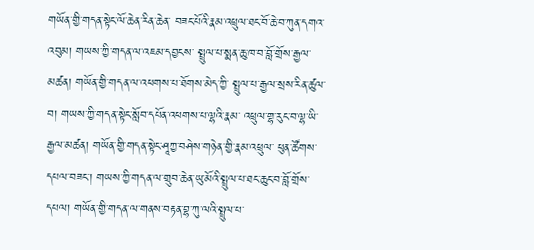གཡོན་གྱི་གདན་སྟེང་ལོ་ཆེན་རིན་ཆེན་ བཟང་པོའི་རྣམ་འཕྲུལ་ཐང་བོ་ཆེ་བ་ཀུན་དགའ་འབུམ། གཡས་ཀྱི་གདན་ལ་འཇམ་དབྱངས་ སྤྲུལ་པ་སྨན་ཆུ་ཁ་བ་བློ་གྲོས་རྒྱལ་མཚན། གཡོན་གྱི་གདན་ལ་འཕགས་པ་ཐོགས་མེད་ཀྱི་ སྤྲུལ་པ་རྒྱལ་སྲས་རིན་ཚུལ་བ། གཡས་ཀྱི་གདན་སྟེང་སློབ་དཔོན་འཕགས་པ་ལྷའི་རྣམ་ འཕྲུལ་གྷ་རུང་བ་ལྷ་ཡི་རྒྱལ་མཚན། གཡོན་གྱི་གདན་སྟེང་ཤཱཀྱ་བཤེས་གཉེན་གྱི་རྣམ་འཕྲུལ་ ཕུན་ཚོགས་དཔལ་བཟང་། གཡས་ཀྱི་གདན་ལ་གྲུབ་ཆེན་ཡུ་མོའི་སྤྲུལ་པ་ཐང་ཆུང་བ་བློ་གྲོས་ དཔལ། གཡོན་གྱི་གདན་ལ་གནས་བརྟན་བྷ་ཀུ་ལའི་སྤྲུལ་པ་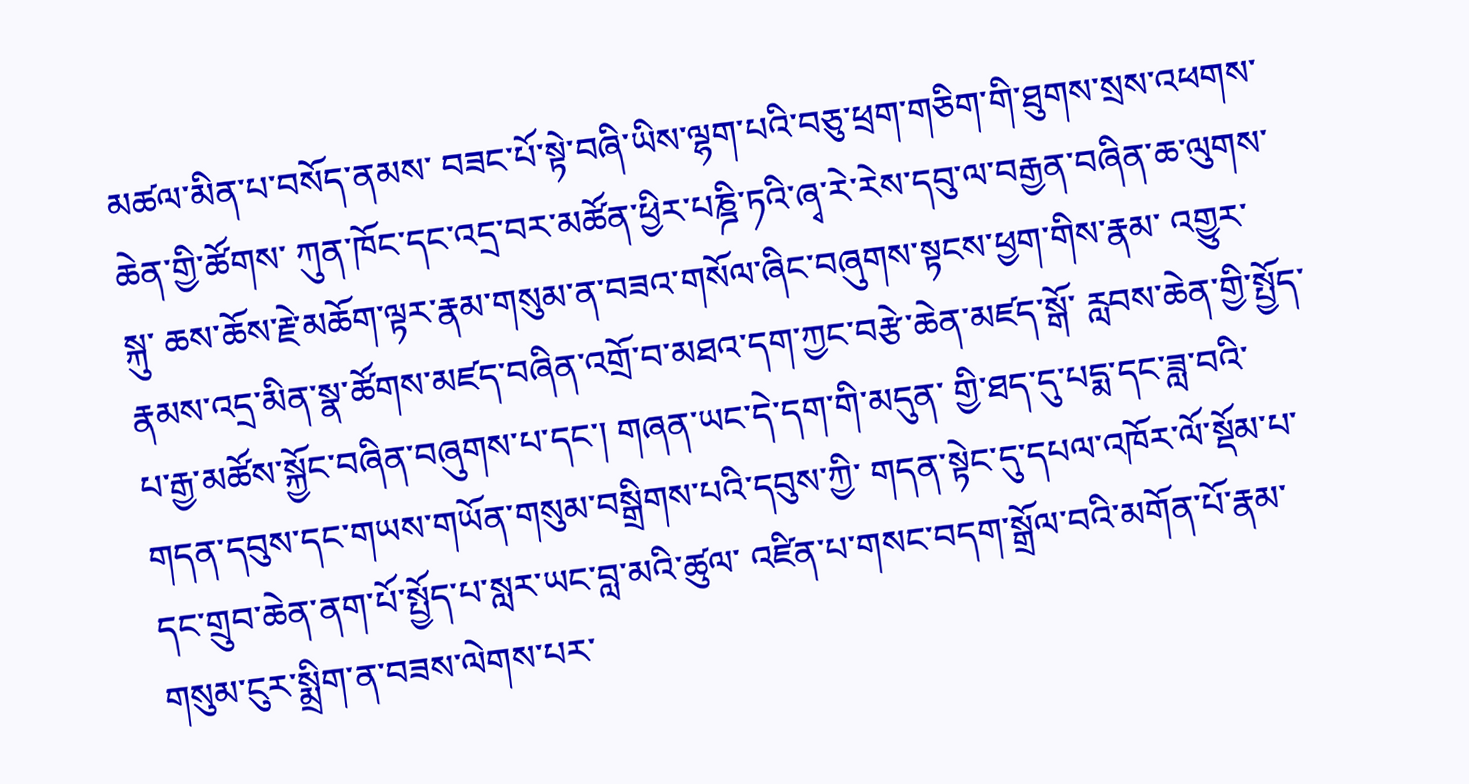མཚལ་མིན་པ་བསོད་ནམས་ བཟང་པོ་སྟེ་བཞི་ཡིས་ལྷག་པའི་བཅུ་ཕྲག་གཅིག་གི་ཐུགས་སྲས་འཕགས་ཆེན་གྱི་ཚོགས་ ཀུན་ཁོང་དང་འདྲ་བར་མཚོན་ཕྱིར་པཎྜི་ཏའི་ཞྭ་རེ་རེས་དབུ་ལ་བརྒྱན་བཞིན་ཆ་ལུགས་སྐུ་ ཆས་ཆོས་རྗེ་མཆོག་ལྟར་རྣམ་གསུམ་ན་བཟའ་གསོལ་ཞིང་བཞུགས་སྟངས་ཕྱག་གིས་རྣམ་ འགྱུར་རྣམས་འདྲ་མིན་སྣ་ཚོགས་མཛད་བཞིན་འགྲོ་བ་མཐའ་དག་ཀྱང་བརྩེ་ཆེན་མཛད་སྒོ་ རླབས་ཆེན་གྱི་སྤྱོད་པ་རྒྱ་མཚོས་སྐྱོང་བཞིན་བཞུགས་པ་དང་། གཞན་ཡང་དེ་དག་གི་མདུན་ གྱི་ཐད་དུ་པདྨ་དང་ཟླ་བའི་གདན་དབུས་དང་གཡས་གཡོན་གསུམ་བསྒྲིགས་པའི་དབུས་ཀྱི་ གདན་སྟེང་དུ་དཔལ་འཁོར་ལོ་སྡོམ་པ་དང་གྲུབ་ཆེན་ནག་པོ་སྤྱོད་པ་སླར་ཡང་བླ་མའི་ཚུལ་ འཛིན་པ་གསང་བདག་སྒྲོལ་བའི་མགོན་པོ་རྣམ་གསུམ་ངུར་སྨྲིག་ན་བཟས་ལེགས་པར་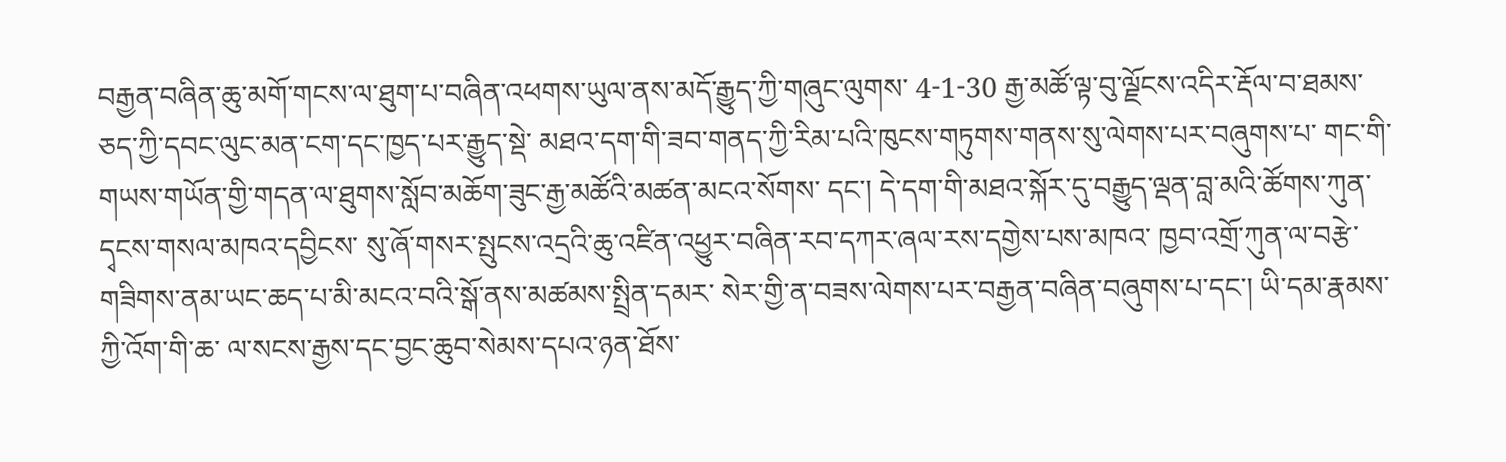བརྒྱན་བཞིན་ཆུ་མགོ་གངས་ལ་ཐུག་པ་བཞིན་འཕགས་ཡུལ་ནས་མདོ་རྒྱུད་ཀྱི་གཞུང་ལུགས་ 4-1-30 རྒྱ་མཚོ་ལྟ་བུ་ལྗོངས་འདིར་རྡོལ་བ་ཐམས་ཅད་ཀྱི་དབང་ལུང་མན་ངག་དང་ཁྱད་པར་རྒྱུད་སྡེ་ མཐའ་དག་གི་ཟབ་གནད་ཀྱི་རིམ་པའི་ཁུངས་གཏུགས་གནས་སུ་ལེགས་པར་བཞུགས་པ་ གང་གི་གཡས་གཡོན་གྱི་གདན་ལ་ཐུགས་སློབ་མཆོག་ཟུང་རྒྱ་མཚོའི་མཚན་མངའ་སོགས་ དང་། དེ་དག་གི་མཐའ་སྐོར་དུ་བརྒྱུད་ལྡན་བླ་མའི་ཚོགས་ཀུན་དྭངས་གསལ་མཁའ་དབྱིངས་ སུ་ཞོ་གསར་སྤུངས་འདྲའི་ཆུ་འཛིན་འཕྱུར་བཞིན་རབ་དཀར་ཞལ་རས་དགྱེས་པས་མཁའ་ ཁྱབ་འགྲོ་ཀུན་ལ་བརྩེ་གཟིགས་ནམ་ཡང་ཆད་པ་མི་མངའ་བའི་སྒོ་ནས་མཚམས་སྤྲིན་དམར་ སེར་གྱི་ན་བཟས་ལེགས་པར་བརྒྱན་བཞིན་བཞུགས་པ་དང་། ཡི་དམ་རྣམས་ཀྱི་འོག་གི་ཆ་ ལ་སངས་རྒྱས་དང་བྱང་ཆུབ་སེམས་དཔའ་ཉན་ཐོས་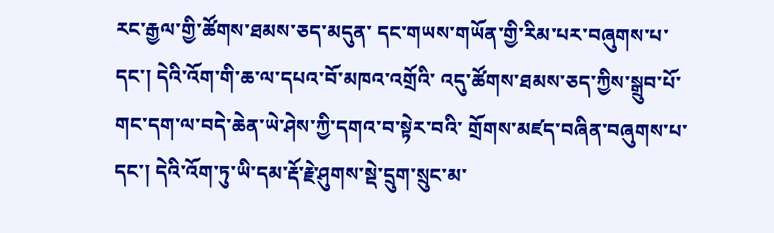རང་རྒྱལ་གྱི་ཚོགས་ཐམས་ཅད་མདུན་ དང་གཡས་གཡོན་གྱི་རིམ་པར་བཞུགས་པ་དང་། དེའི་འོག་གི་ཆ་ལ་དཔའ་བོ་མཁའ་འགྲོའི་ འདུ་ཚོགས་ཐམས་ཅད་ཀྱིས་སྒྲུབ་པོ་གང་དག་ལ་བདེ་ཆེན་ཡེ་ཤེས་ཀྱི་དགའ་བ་སྟེར་བའི་ གྲོགས་མཛད་བཞིན་བཞུགས་པ་དང་། དེའི་འོག་ཏུ་ཡི་དམ་རྡོ་རྗེ་ཤུགས་སྡེ་དྲུག་སྲུང་མ་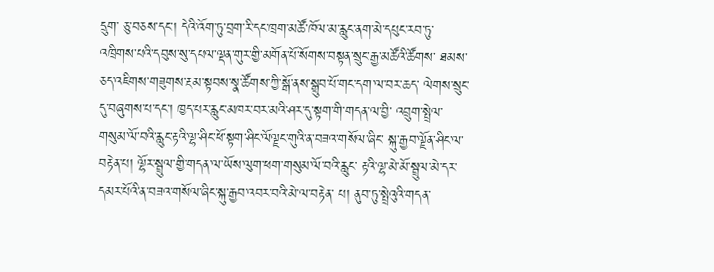དྲུག་ ཅུ་བཅས་དང་། དེའི་འོག་ཏུ་བྲག་རི་དང་ཁྲག་མཚོ་ཁོལ་མ་རླུང་ནག་མེ་དཔུང་རབ་ཏུ་ འཁྲིགས་པའི་དབུས་སུ་དཔལ་ལྡན་གུར་གྱི་མགོན་པོ་སོགས་བསྟན་སྲུང་རྒྱ་མཚོའི་ཚོགས་ ཐམས་ཅད་འཇིགས་གཟུགས་རྔམ་སྟབས་སྣ་ཚོགས་ཀྱི་སྒོ་ནས་སྒྲུབ་པོ་གང་དག་ལ་བར་ཆད་ ལེགས་སྲུང་དུ་བཞུགས་པ་དང་། ཁྱད་པར་རླུང་མཁར་བར་མའི་ཤར་དུ་སྟག་གི་གདན་ལ་བྱི་ འབྲུག་སྤྲེལ་གསུམ་ལོ་བའི་རླུང་རྟའི་ལྷ་ཤིང་ཕོ་སྟག་ཤིང་ལོལྗང་གུའི་ན་བཟའ་གསོལ་ཞིང་ སྐུ་རྒྱབ་ལྗོན་ཤིང་ལ་བརྟེན་པ། ལྷོར་སྦྲུལ་གྱི་གདན་ལ་ཡོས་ལུག་ཕག་གསུམ་ལོ་བའི་རླུང་ རྟའི་ལྷ་མེ་མོ་སྦྲུལ་མེ་དར་དམར་པོའི་ན་བཟའ་གསོལ་ཞིང་སྐུ་རྒྱབ་འབར་བའི་མེ་ལ་བརྟེན་ པ། ནུབ་ཏུ་སྤྲེའུའི་གདན་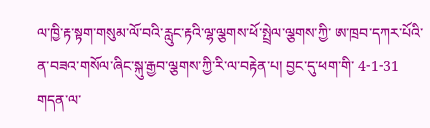ལ་ཁྱི་རྟ་སྟག་གསུམ་ལོ་བའི་རླུང་རྟའི་ལྷ་ལྕགས་ཕོ་སྤྲེལ་ལྕགས་ཀྱི་ ཨ་ཁྲབ་དཀར་པོའི་ན་བཟའ་གསོལ་ཞིང་སྐུ་རྒྱབ་ལྕགས་ཀྱི་རི་ལ་བརྟེན་པ། བྱང་དུ་ཕག་གི་ 4-1-31 གདན་ལ་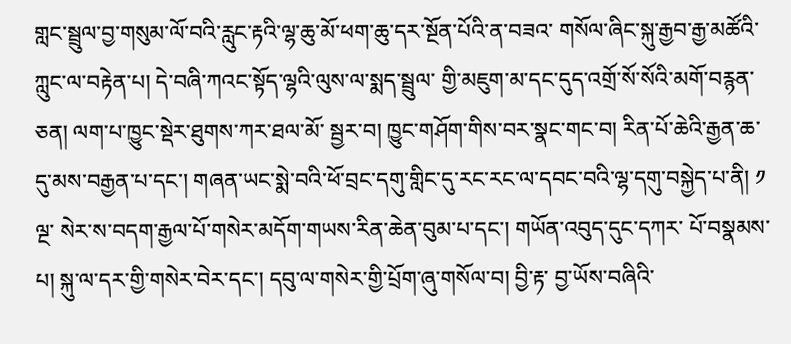གླང་སྦྲུལ་བྱ་གསུམ་ལོ་བའི་རླུང་རྟའི་ལྷ་ཆུ་མོ་ཕག་ཆུ་དར་སྔོན་པོའི་ན་བཟའ་ གསོལ་ཞིང་སྐུ་རྒྱབ་རྒྱ་མཚོའི་ཀླུང་ལ་བརྟེན་པ། དེ་བཞི་ཀའང་སྟོད་ལྷའི་ལུས་ལ་སྨད་སྦྲུལ་ གྱི་མཇུག་མ་དང་དུད་འགྲོ་སོ་སོའི་མགོ་བརྙན་ཅན། ལག་པ་ཁྱུང་སྡེར་ཐུགས་ཀར་ཐལ་མོ་ སྦྱར་བ། ཁྱུང་གཤོག་གིས་བར་སྣང་གང་བ། རིན་པོ་ཆེའི་རྒྱན་ཆ་དུ་མས་བརྒྱན་པ་དང་། གཞན་ཡང་སྨེ་བའི་ཕོ་བྲང་དགུ་གླིང་དུ་རང་རང་ལ་དབང་བའི་ལྷ་དགུ་བསྐྱེད་པ་ནི། ༡ ལྔ་ སེར་ས་བདག་རྒྱལ་པོ་གསེར་མདོག་གཡས་རིན་ཆེན་བུམ་པ་དང་། གཡོན་འབུད་དུང་དཀར་ པོ་བསྣམས་པ། སྐུ་ལ་དར་གྱི་གསེར་བེར་དང་། དབུ་ལ་གསེར་གྱི་པྲོག་ཞུ་གསོལ་བ། བྱི་རྟ་ བྱ་ཡོས་བཞིའི་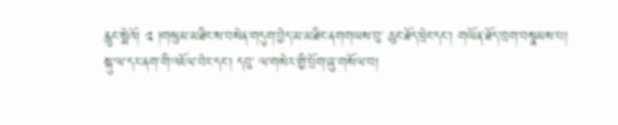རླུང་སྨེའོ། ༢ །གསུམ་མཐིང་ས་བསེན་གདུག་བྱེད་མ་མཐིང་ནགགཡས་བུ་ ཆུང་ཐོད་ཕྲེང་དང་། གཡོན་ཐོད་ཁྲག་བསྣམས་པ། སྐུ་ལ་དར་ནག་གི་འཇོལ་བེར་དང་། དབུ་ ལ་གསེར་གྱི་པྲོག་ཞུ་གསོལ་བ།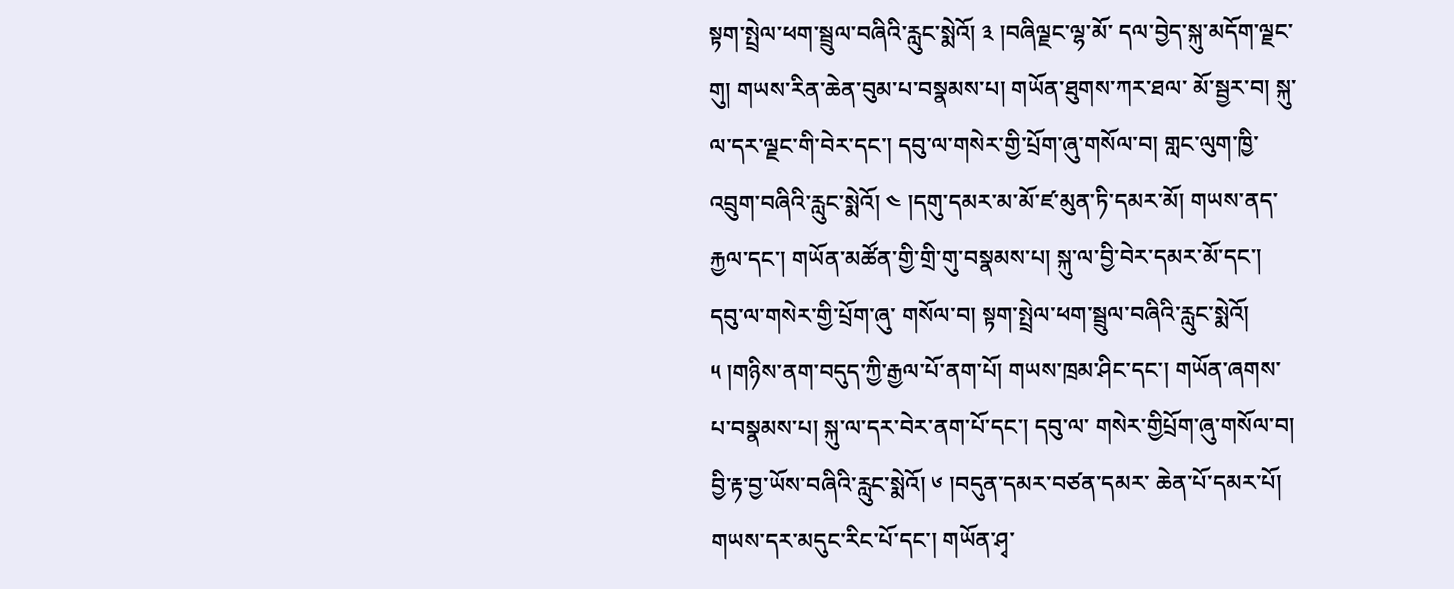སྟག་སྤྲེལ་ཕག་སྦྲུལ་བཞིའི་རླུང་སྨེའོ། ༣ །བཞིལྗང་ལྷ་མོ་ དལ་བྱེད་སྐུ་མདོག་ལྗང་གུ། གཡས་རིན་ཆེན་བུམ་པ་བསྣམས་པ། གཡོན་ཐུགས་ཀར་ཐལ་ མོ་སྦྱར་བ། སྐུ་ལ་དར་ལྗང་གི་བེར་དང་། དབུ་ལ་གསེར་གྱི་པྲོག་ཞུ་གསོལ་བ། གླང་ལུག་ཁྱི་ འབྲུག་བཞིའི་རླུང་སྨེའོ། ༤ །དགུ་དམར་མ་མོ་ཛ་མུན་ཏི་དམར་མོ། གཡས་ནད་རྐྱལ་དང་། གཡོན་མཚོན་གྱི་གྲི་གུ་བསྣམས་པ། སྐུ་ལ་བྱི་བེར་དམར་མོ་དང་། དབུ་ལ་གསེར་གྱི་པྲོག་ཞུ་ གསོལ་བ། སྟག་སྤྲེལ་ཕག་སྦྲུལ་བཞིའི་རླུང་སྨེའོ། ༥ །གཉིས་ནག་བདུད་ཀྱི་རྒྱལ་པོ་ནག་པོ། གཡས་ཁྲམ་ཤིང་དང་། གཡོན་ཞགས་པ་བསྣམས་པ། སྐུ་ལ་དར་བེར་ནག་པོ་དང་། དབུ་ལ་ གསེར་གྱིཔྲོག་ཞུ་གསོལ་བ། བྱི་རྟ་བྱ་ཡོས་བཞིའི་རླུང་སྨེའོ། ༦ །བདུན་དམར་བཙན་དམར་ ཆེན་པོ་དམར་པོ། གཡས་དར་མདུང་རིང་པོ་དང་། གཡོན་ཤྭ་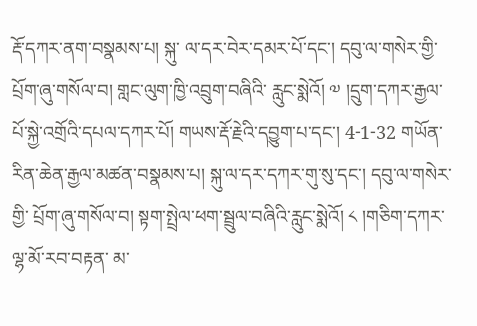རྡོ་དཀར་ནག་བསྣམས་པ། སྐུ་ ལ་དར་བེར་དམར་པོ་དང་། དབུ་ལ་གསེར་གྱི་པྲོག་ཞུ་གསོལ་བ། གླང་ལུག་ཁྱི་འབྲུག་བཞིའི་ རླུང་སྨེའོ། ༧ །དྲུག་དཀར་རྒྱལ་པོ་སྐྱེ་འགྲོའི་དཔལ་དཀར་པོ། གཡས་རྡོ་རྗེའི་དབྱུག་པ་དང་། 4-1-32 གཡོན་རིན་ཆེན་རྒྱལ་མཚན་བསྣམས་པ། སྐུ་ལ་དར་དཀར་གུ་སུ་དང་། དབུ་ལ་གསེར་གྱི་ པྲོག་ཞུ་གསོལ་བ། སྟག་སྤྲེལ་ཕག་སྦྲུལ་བཞིའི་རླུང་སྨེའོ། ༨ །གཅིག་དཀར་ལྷ་མོ་རབ་བརྟན་ མ་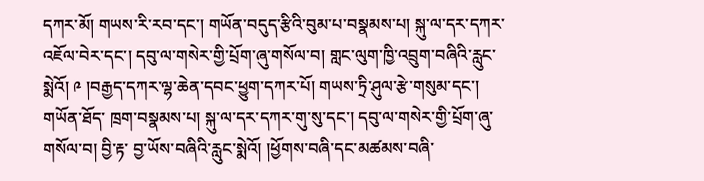དཀར་མོ། གཡས་རི་རབ་དང་། གཡོན་བདུད་རྩིའི་བུམ་པ་བསྣམས་པ། སྐུ་ལ་དར་དཀར་ འཇོལ་བེར་དང་། དབུ་ལ་གསེར་གྱི་པྲོག་ཞུ་གསོལ་བ། གླང་ལུག་ཁྱི་འབྲུག་བཞིའི་རླུང་སྨེའོ། ༩ །བརྒྱད་དཀར་ལྷ་ཆེན་དབང་ཕྱུག་དཀར་པོ། གཡས་ཏྲི་ཤུལ་རྩེ་གསུམ་དང་། གཡོན་ཐོད་ ཁྲག་བསྣམས་པ། སྐུ་ལ་དར་དཀར་གུ་སུ་དང་། དབུ་ལ་གསེར་གྱི་པྲོག་ཞུ་གསོལ་བ། བྱི་རྟ་ བྱ་ཡོས་བཞིའི་རླུང་སྨེའོ། །ཕྱོགས་བཞི་དང་མཚམས་བཞི་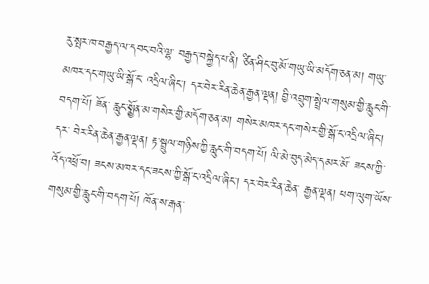རུ་སྤར་ཁ་བརྒྱད་ལ་དབང་བའི་ལྷ་ བརྒྱད་བསྐྱེད་པ་ནི། ཙིན་ཤིང་བུ་མོ་གཡུ་ཡི་མདོག་ཅན་མ། གཡུ་མཁར་དང་གཡུ་ཡི་སྒོ་ང་ འདྲིལ་ཞིང་། དར་བེར་རིན་ཆེན་རྒྱན་ལྡན། བྱི་འབྲུག་སྤྲེལ་གསུམ་གྱི་རླུང་གི་བདག་པོ། ཟོན་ རླུང་སྨྱོན་མ་གསེར་གྱི་མདོག་ཅན་མ། གསེར་མཁར་དང་གསེར་གྱི་སྒོ་ང་འདྲིལ་ཞིང་། དར་ བེར་རིན་ཆེན་རྒྱན་ལྡན། རྟ་སྦྲུལ་གཉིས་ཀྱི་རླུང་གི་བདག་པོ། ལི་མེ་བུད་མེད་དམར་མོ་ ཟངས་ཀྱི་འོད་འཕྲོ་བ། ཟངས་མཁར་དང་ཟངས་ཀྱི་སྒོ་ང་འདྲིལ་ཞིང་། དར་བེར་རིན་ཆེན་ རྒྱན་ལྡན། ཕག་ལུག་ཡོས་གསུམ་གྱི་རླུང་གི་བདག་པོ། ཁོན་ས་རྒན་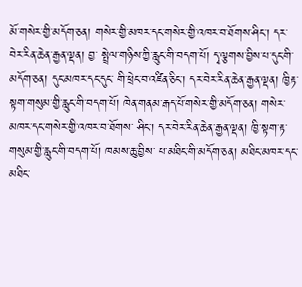མོ་གསེར་གྱི་མདོག་ཅན། གསེར་གྱི་མཁར་དང་གསེར་གྱི་འཁར་བ་ཐོགས་ཤིང་། དར་བེར་རིན་ཆེན་རྒྱན་ལྡན། བྱ་ སྤྲེལ་གཉིས་ཀྱི་རླུང་གི་བདག་པོ། དྭ་ལྕགས་བྱིས་པ་དུང་གི་མདོག་ཅན། དུང་མཁར་དང་དུང་ གི་ཕྲེང་བ་འཛིན་ཅིང་། དར་བེར་རིན་ཆེན་རྒྱན་ལྡན། ཁྱིརྟ་སྟག་གསུམ་གྱི་རླུང་གི་བདག་པོ། ཁེན་གནམ་རྒད་པོ་གསེར་གྱི་མདོག་ཅན། གསེར་མཁར་དང་གསེར་གྱི་འཁར་བ་ཐོགས་ ཤིང་། དར་བེར་རིན་ཆེན་རྒྱན་ལྡན། ཁྱི་སྟག་རྟ་གསུམ་གྱི་རླུང་གི་བདག་པོ། ཁམས་ཆུ་བྱིས་ པ་མཐིང་གི་མདོག་ཅན། མཐིང་མཁར་དང་མཐིང་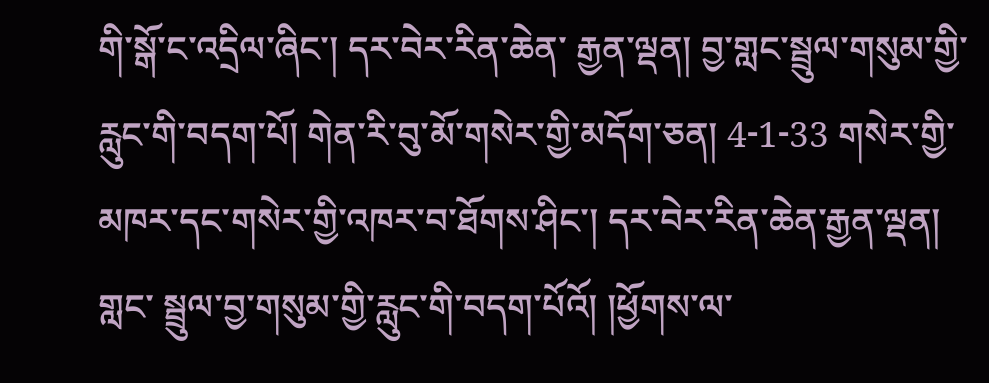གི་སྒོ་ང་འདྲིལ་ཞིང་། དར་བེར་རིན་ཆེན་ རྒྱན་ལྡན། བྱ་གླང་སྦྲུལ་གསུམ་གྱི་རླུང་གི་བདག་པོ། གེན་རི་བུ་མོ་གསེར་གྱི་མདོག་ཅན། 4-1-33 གསེར་གྱི་མཁར་དང་གསེར་གྱི་འཁར་བ་ཐོགས་ཤིང་། དར་བེར་རིན་ཆེན་རྒྱན་ལྡན། གླང་ སྦྲུལ་བྱ་གསུམ་གྱི་རླུང་གི་བདག་པོའོ། །ཕྱོགས་ལ་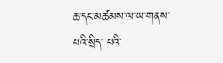ཆ་དང་མཚམས་ལ་ཡ་གནས་པའི་སྲིད་ པའི་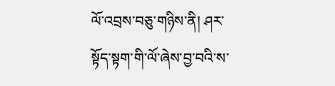ལོ་འབྲས་བཅུ་གཉིས་ནི། ཤར་སྟོད་སྟག་གི་ལོ་ཞེས་བྱ་བའི་ས་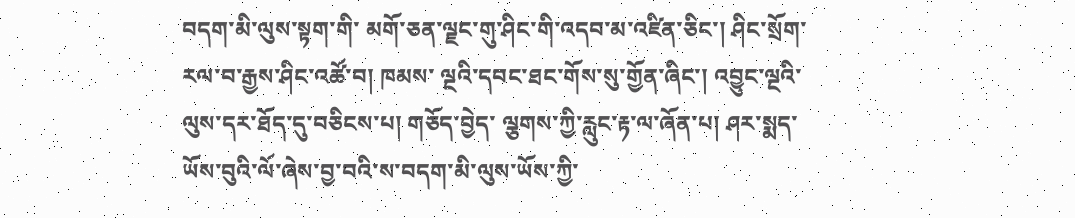བདག་མི་ལུས་སྟག་གི་ མགོ་ཅན་ལྗང་གུ་ཤིང་གི་འདབ་མ་འཛིན་ཅིང་། ཤིང་སྲོག་རལ་བ་རྒྱས་ཤིང་འཚོ་བ། ཁམས་ ལྔའི་དབང་ཐང་གོས་སུ་གྱོན་ཞིང་། འབྱུང་ལྔའི་ལུས་དར་ཐོད་དུ་བཅིངས་པ། གཅོད་བྱེད་ ལྕགས་ཀྱི་རླུང་རྟ་ལ་ཞོན་པ། ཤར་སྨད་ཡོས་བུའི་ལོ་ཞེས་བྱ་བའི་ས་བདག་མི་ལུས་ཡོས་ཀྱི་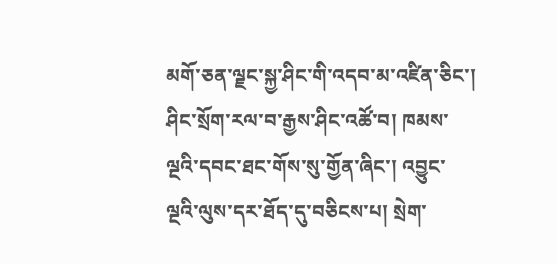མགོ་ཅན་ལྗང་སྐྱ་ཤིང་གི་འདབ་མ་འཛིན་ཅིང་། ཤིང་སྲོག་རལ་བ་རྒྱས་ཤིང་འཚོ་བ། ཁམས་ ལྔའི་དབང་ཐང་གོས་སུ་གྱོན་ཞིང་། འབྱུང་ལྔའི་ལུས་དར་ཐོད་དུ་བཅིངས་པ། སྲེག་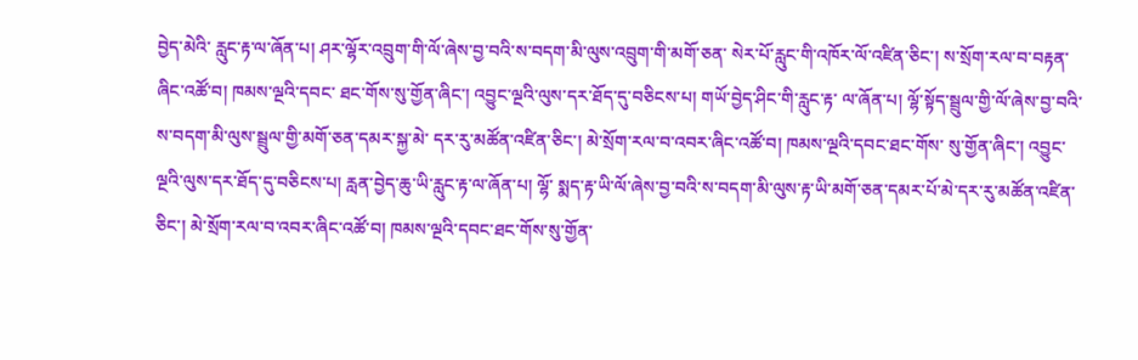བྱེད་མེའི་ རླུང་རྟ་ལ་ཞོན་པ། ཤར་ལྷོར་འབྲུག་གི་ལོ་ཞེས་བྱ་བའི་ས་བདག་མི་ལུས་འབྲུག་གི་མགོ་ཅན་ སེར་པོ་རླུང་གི་འཁོར་ལོ་འཛིན་ཅིང་། ས་སྲོག་རལ་བ་བརྟན་ཞིང་འཚོ་བ། ཁམས་ལྔའི་དབང་ ཐང་གོས་སུ་གྱོན་ཞིང་། འབྱུང་ལྔའི་ལུས་དར་ཐོད་དུ་བཅིངས་པ། གཡོ་བྱེད་ཤིང་གི་རླུང་རྟ་ ལ་ཞོན་པ། ལྷོ་སྟོད་སྦྲུལ་གྱི་ལོ་ཞེས་བྱ་བའི་ས་བདག་མི་ལུས་སྦྲུལ་གྱི་མགོ་ཅན་དམར་སྐྱ་མེ་ དར་རུ་མཚོན་འཛིན་ཅིང་། མེ་སྲོག་རལ་བ་འབར་ཞིང་འཚོ་བ། ཁམས་ལྔའི་དབང་ཐང་གོས་ སུ་གྱོན་ཞིང་། འབྱུང་ལྔའི་ལུས་དར་ཐོད་དུ་བཅིངས་པ། རླན་བྱེད་ཆུ་ཡི་རླུང་རྟ་ལ་ཞོན་པ། ལྷོ་ སྨད་རྟ་ཡི་ལོ་ཞེས་བྱ་བའི་ས་བདག་མི་ལུས་རྟ་ཡི་མགོ་ཅན་དམར་པོ་མེ་དར་རུ་མཚོན་འཛིན་ ཅིང་། མེ་སྲོག་རལ་བ་འབར་ཞིང་འཚོ་བ། ཁམས་ལྔའི་དབང་ཐང་གོས་སུ་གྱོན་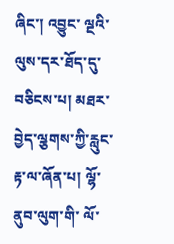ཞིང་། འབྱུང་ ལྔའི་ལུས་དར་ཐོད་དུ་བཅིངས་པ། མཐར་བྱེད་ལྕགས་ཀྱི་རླུང་རྟ་ལ་ཞོན་པ། ལྷོ་ནུབ་ལུག་གི་ ལོ་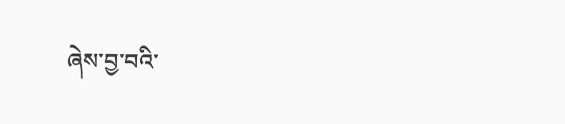ཞེས་བྱ་བའི་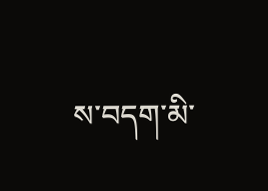ས་བདག་མི་